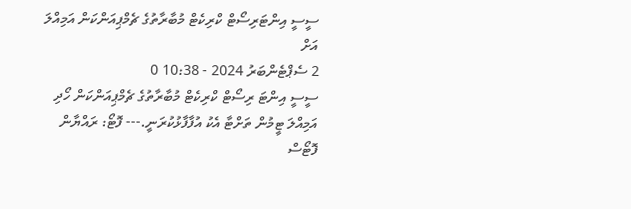ސީސީ އިންޓަރިސޯޓް ކްރިކެޓް މުބާރާތުގެ ޗެމްޕިއަންކަން އަމިއްލަ އަށް
2 ސެޕްޓެންބަރު 2024 - 10:38 0
ސީސީ އިންޓަ ރިސޯޓް ކްރިކެޓް މުބާރާތުގެ ޗެމްޕިއަންކަން ހޯދި އަމިއްލަ ޓީމުން ތަށްޓާ އެކު އުފާފާޅުކުރަނީ.--- ފޮޓޯ: ރައްޔާން ފޮޓޯސް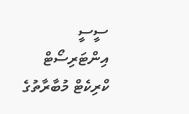ސީސީ އިންޓަރިސޯޓް ކްރިކެޓް މުބާރާތުގެ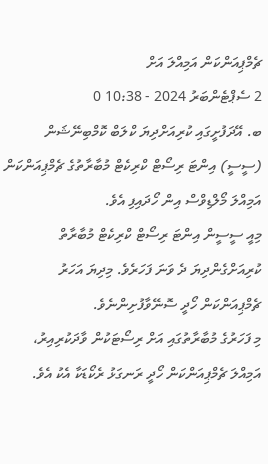ޗެމްޕިއަންކަން އަމިއްލަ އަށް
2 ސެޕްޓެންބަރު 2024 - 10:38 0
ބ. އޭދަފުށީގައި ކުރިއަށްދިޔަ ކްލަބް ކޮމްބިނޭޝަން (ސީސީ) އިންޓަ ރިސޯޓް ކްރިކެޓް މުބާރާތުގެ ޗެމްޕިއަންކަން އަމިއްލަ މޯލްޑިވްސް އިން ހޯދައިފި އެވެ.
މިއީ ސީސީން އިންޓަ ރިސޯޓް ކްރިކެޓް މުބާރާތް ކުރިއަށްގެންދިޔަ ދެ ވަނަ ފަހަރެވެ. މިދިޔަ އަހަރު ޗެމްޕިއަންކަން ހޯދީ ސޮނޭވާފުށިންނެވެ.
މި ފަހަރުގެ މުބާރާތުގައި އަށް ރިސޯޓަކުން ވާދަކުރިއިރު، އަމިއްލަ ޗެމްޕިއަންކަން ހޯދީ ރަނގަޅު ރެކޯޑަކާ އެކު އެވެ.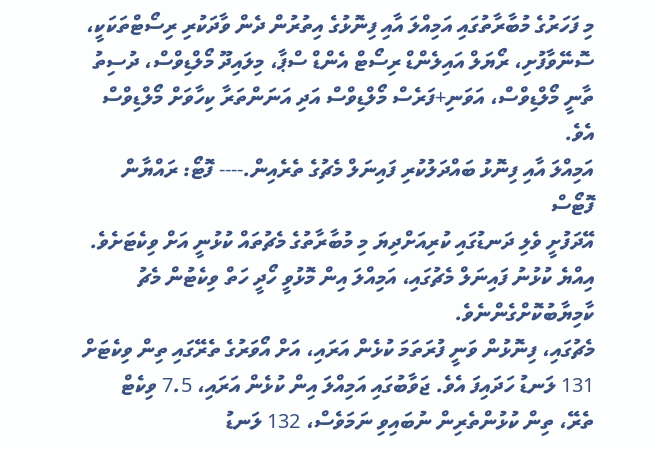މި ފަހަރުގެ މުބާރާތުގައި އަމިއްލަ އާއި ފިނޮޅުގެ އިތުރުން ދެން ވާދަކުރި ރިސޯޓްތަކަކީ، ސޮނޭވާފުށި، ރޯޔަލް އައިލެންޑް ރިސޯޓް އެންޑް ސްޕާ، މިލައިދޫ މޯލްޑިވްސް، ދުސިތު ތާނީ މޯލްޑިވްސް، އަވަނި+ފަރެސް މޯލްޑިވްސް އަދި އަނަންތަރާ ކިހާވަށް މޯލްޑިވްސް އެވެ.
އަމިއްލަ އާއި ފިނޮޅު ބައްދަލުކުރި ފައިނަލް މެޗުގެ ތެރެއިން.---- ފޮޓޯ: ރައްޔާން ފޮޓޯސް
އޭދަފުށީ ވެލި ދަނޑުގައި ކުރިއަށްދިޔަ މި މުބާރާތުގެ މެޗުތައް ކުޅުނީ އަށް ވިކެޓަށެވެ. އިއްޔެ ކުޅުނު ފައިނަލް މެޗުގައި، އަމިއްލަ އިން މޮޅުވީ ހޯދީ ހަތް ވިކެޓުން މެޗު ކާމިޔާބުކޮށްގެންނެވެ.
މެޗުގައި، ފިނޮޅުން ވަނީ ފުރަތަމަ ކުޅެން އަރައި، އަށް އޯވަރުގެ ތެރޭގައި ތިން ވިކެޓަށް 131 ލަނޑު ހަދައިފަ އެވެ. ޖަވާބުގައި އަމިއްލަ އިން ކުޅެން އަރައި، 7.5 ވިކެޓް ތެރޭ، ތިން ކުޅުންތެރިން ނުބައިވި ނަމަވެސް، 132 ލަނޑު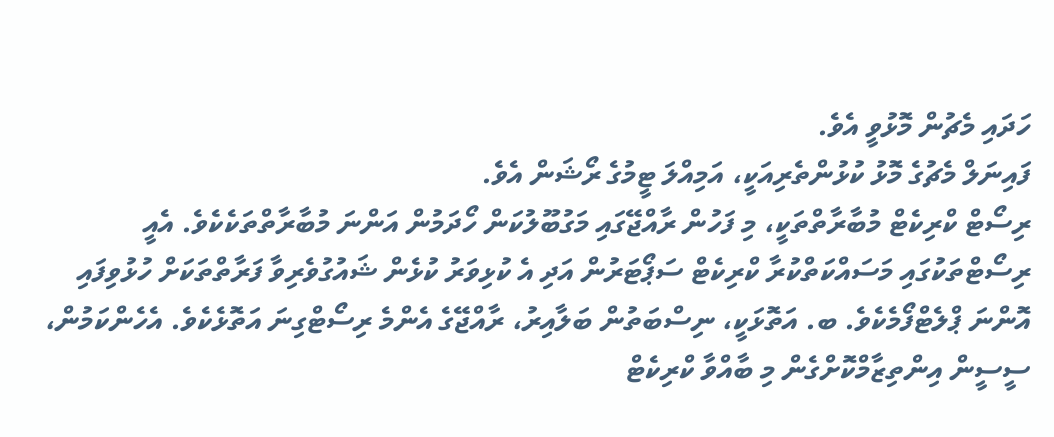ހަދައި މެޗުން މޮޅުވީ އެވެ.
ފައިނަލް މެޗުގެ މޮޅު ކުޅުންތެރިއަކީ، އަމިއްލަ ޓީމުގެ ރޯޝަން އެވެ.
ރިސޯޓް ކްރިކެޓް މުބާރާތްތަކީ، މި ފަހުން ރާއްޖޭގައި މަގުބޫލުކަން ހޯދަމުން އަންނަ މުބާރާތްތަކެކެވެ. އެއީ ރިސޯޓްތަކުގައި މަސައްކަތްކުރާ ކްރިކެޓް ސަޕޯޓަރުން އަދި އެ ކުޅިވަރު ކުޅެން ޝައުގުވެރިވާ ފަރާތްތަކަށް ހުޅުވިފައި އޮންނަ ޕްލެޓްފޯމެކެވެ. ބ. އަތޮޅަކީ، ނިސްބަތުން ބަލާއިރު، ރާއްޖޭގެ އެންމެ ރިސޯޓްގިނަ އަތޮޅެކެވެ. އެހެންކަމުން، ސީސީން އިންތިޒާމްކޮށްގެން މި ބާއްވާ ކްރިކެޓް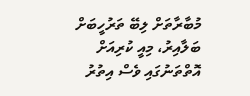މުބާރާތަށް ލިބޭ ތަރުހީބަށް ބަލާއިރު، މިއީ ކުރިއަށް އޮތްތަނުގައި ވެސް އިތުރު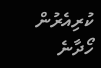ކުރިއެރުން ހޯދާނެ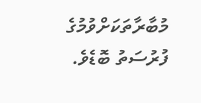މުބާރާތަކަށްވުމުގެ ފުރުސަތު ބޮޑެވެ.